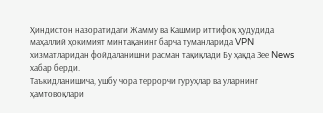Ҳиндистон назоратидаги Жамму ва Кашмир иттифоқ ҳудудида маҳаллий ҳокимият минтақанинг барча туманларида VPN хизматларидан фойдаланишни расман тақиқлади Бу ҳақда Зее News хабар берди.
Таъкидланишича, ушбу чора террорчи гуруҳлар ва уларнинг ҳамтовоқлари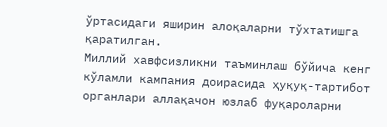ўртасидаги яширин алоқаларни тўхтатишга қаратилган.
Миллий хавфсизликни таъминлаш бўйича кенг кўламли кампания доирасида ҳуқуқ-тартибот органлари аллақачон юзлаб фуқароларни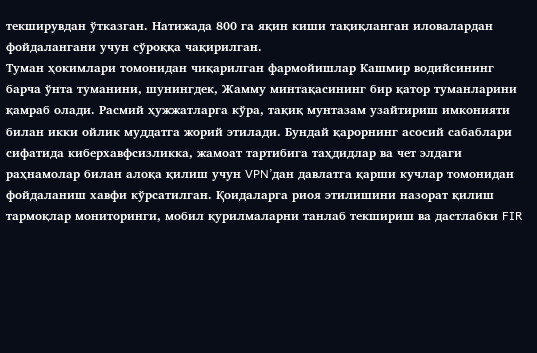текширувдан ўтказган. Натижада 800 га яқин киши тақиқланган иловалардан фойдалангани учун сўроққа чақирилган.
Туман ҳокимлари томонидан чиқарилган фармойишлар Кашмир водийсининг барча ўнта туманини, шунингдек, Жамму минтақасининг бир қатор туманларини қамраб олади. Расмий ҳужжатларга кўра, тақиқ мунтазам узайтириш имконияти билан икки ойлик муддатга жорий этилади. Бундай қарорнинг асосий сабаблари сифатида киберхавфсизликка, жамоат тартибига таҳдидлар ва чет элдаги раҳнамолар билан алоқа қилиш учун VPN’дан давлатга қарши кучлар томонидан фойдаланиш хавфи кўрсатилган. Қоидаларга риоя этилишини назорат қилиш тармоқлар мониторинги, мобил қурилмаларни танлаб текшириш ва дастлабки FIR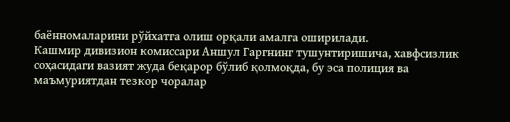баённомаларини рўйхатга олиш орқали амалга оширилади.
Кашмир дивизион комиссари Аншул Гаргнинг тушунтиришича, хавфсизлик соҳасидаги вазият жуда беқарор бўлиб қолмоқда, бу эса полиция ва маъмуриятдан тезкор чоралар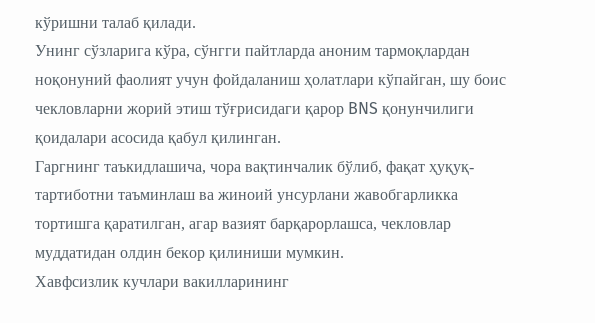кўришни талаб қилади.
Унинг сўзларига кўра, сўнгги пайтларда аноним тармоқлардан ноқонуний фаолият учун фойдаланиш ҳолатлари кўпайган, шу боис чекловларни жорий этиш тўғрисидаги қарор BNS қонунчилиги қоидалари асосида қабул қилинган.
Гаргнинг таъкидлашича, чора вақтинчалик бўлиб, фақат ҳуқуқ-тартиботни таъминлаш ва жиноий унсурлани жавобгарликка тортишга қаратилган, агар вазият барқарорлашса, чекловлар муддатидан олдин бекор қилиниши мумкин.
Хавфсизлик кучлари вакилларининг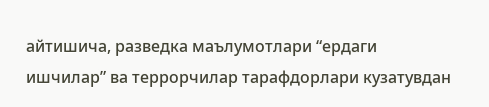айтишича, разведка маълумотлари “ердаги ишчилар” ва террорчилар тарафдорлари кузатувдан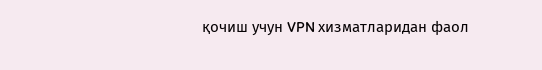қочиш учун VPN хизматларидан фаол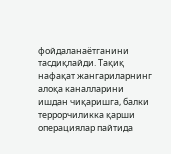фойдаланаётганини тасдиқлайди. Тақиқ нафақат жангариларнинг алоқа каналларини ишдан чиқаришга, балки террорчиликка қарши операциялар пайтида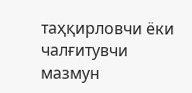таҳқирловчи ёки чалғитувчи мазмун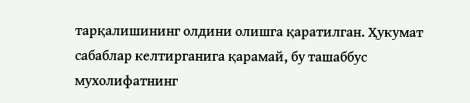тарқалишининг олдини олишга қаратилган. Ҳукумат сабаблар келтирганига қарамай, бу ташаббус мухолифатнинг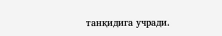танқидига учради.